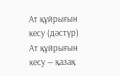Ат құйрығын кесу (дәстүр)
Ат құйрығын кесу — қазақ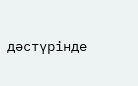дәстүрінде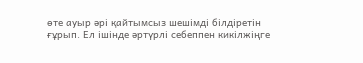өте ауыр әрі қайтымсыз шешімді білдіретін ғұрып. Ел ішінде әртүрлі себеппен кикілжіңге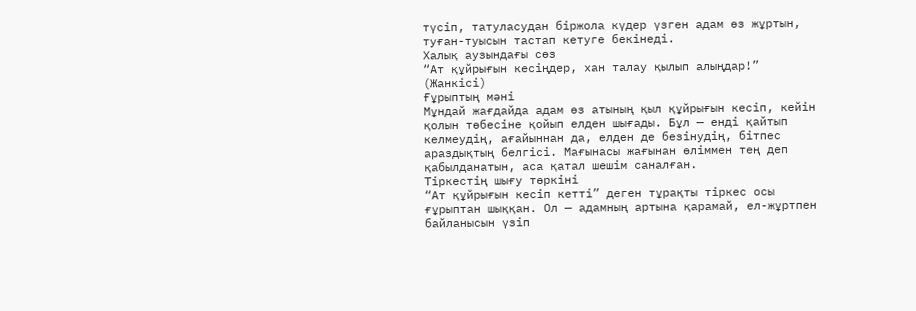түсіп, татуласудан біржола күдер үзген адам өз жұртын, туған-туысын тастап кетуге бекінеді.
Халық аузындағы сөз
“Ат құйрығын кесіңдер, хан талау қылып алыңдар!” (Жанкісі)
Ғұрыптың мәні
Мұндай жағдайда адам өз атының қыл құйрығын кесіп, кейін қолын төбесіне қойып елден шығады. Бұл — енді қайтып келмеудің, ағайыннан да, елден де безінудің, бітпес араздықтың белгісі. Мағынасы жағынан өліммен тең деп қабылданатын, аса қатал шешім саналған.
Тіркестің шығу төркіні
“Ат құйрығын кесіп кетті” деген тұрақты тіркес осы ғұрыптан шыққан. Ол — адамның артына қарамай, ел-жұртпен байланысын үзіп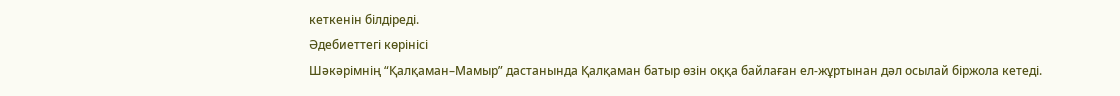кеткенін білдіреді.
Әдебиеттегі көрінісі
Шәкәрімнің “Қалқаман–Мамыр” дастанында Қалқаман батыр өзін оққа байлаған ел-жұртынан дәл осылай біржола кетеді.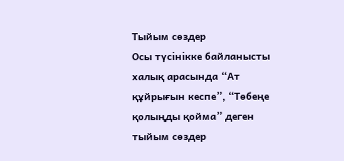Тыйым сөздер
Осы түсінікке байланысты халық арасында “Ат құйрығын кеспе”, “Төбеңе қолыңды қойма” деген тыйым сөздер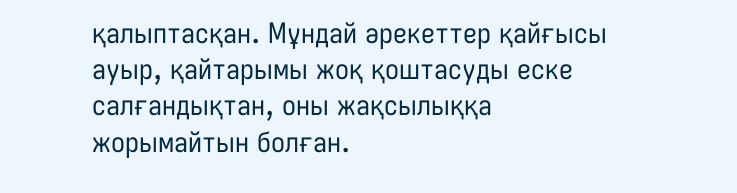қалыптасқан. Мұндай әрекеттер қайғысы ауыр, қайтарымы жоқ қоштасуды еске салғандықтан, оны жақсылыққа жорымайтын болған.